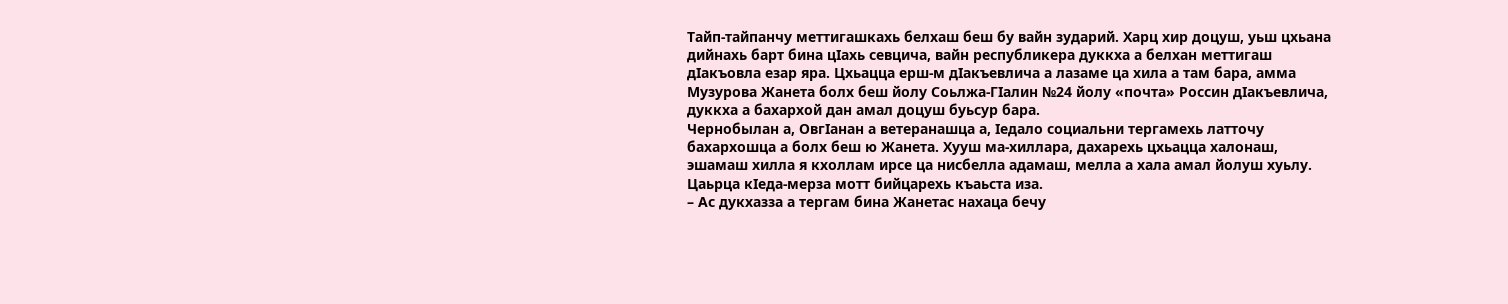Тайп-тайпанчу меттигашкахь белхаш беш бу вайн зударий. Харц хир доцуш, уьш цхьана дийнахь барт бина цIахь севцича, вайн республикера дуккха а белхан меттигаш дIакъовла езар яра. Цхьацца ерш-м дIакъевлича а лазаме ца хила а там бара, амма Музурова Жанета болх беш йолу Соьлжа-ГIалин №24 йолу «почта» Россин дIакъевлича, дуккха а бахархой дан амал доцуш буьсур бара.
Чернобылан а, ОвгIанан а ветеранашца а, Iедало социальни тергамехь латточу бахархошца а болх беш ю Жанета. Хууш ма-хиллара, дахарехь цхьацца халонаш, эшамаш хилла я кхоллам ирсе ца нисбелла адамаш, мелла а хала амал йолуш хуьлу. Цаьрца кIеда-мерза мотт бийцарехь къаьста иза.
– Ас дукхазза а тергам бина Жанетас нахаца бечу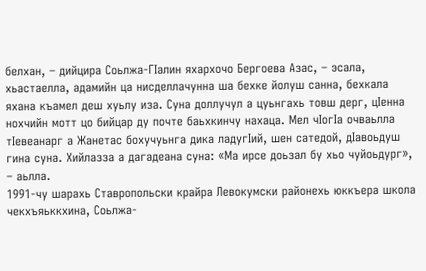белхан, – дийцира Соьлжа-ГIалин яхархочо Бергоева Азас, – эсала, хьастаелла, адамийн ца нисделлачунна ша бехке йолуш санна, бехкала яхана къамел деш хуьлу иза. Суна доллучул а цуьнгахь товш дерг, цIенна нохчийн мотт цо бийцар ду почте баьхкинчу нахаца. Мел чIогIа очваьлла тIевеанарг а Жанетас бохучуьнга дика ладугIий, шен сатедой, дIавоьдуш гина суна. Хийлазза а дагадеана суна: «Ма ирсе доьзал бу хьо чуйоьдург», – аьлла.
1991-чу шарахь Ставропольски крайра Левокумски районехь юккъера школа чекхъяьккхина, Соьлжа-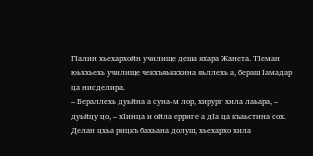ГIалин хьехархойн училище деша яхара Жанета. ТIеман юьххьехь училище чекхъяьккхина яьллехь а, бераш Iамадар ца нисделира.
– Бераллехь дуьйна а суна-м лор, хирург хила лаьара, – дуьйцу цо, – хIинца и ойла ерриге а дIа ца къаьстина сох. Делан цхьа рицкъ бахьана долуш, хьехархо хила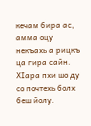кечам бира ас, амма оцу некъахь а рицкъ ца гира сайн. ХIара пхи шо ду со почтехь болх беш йолу.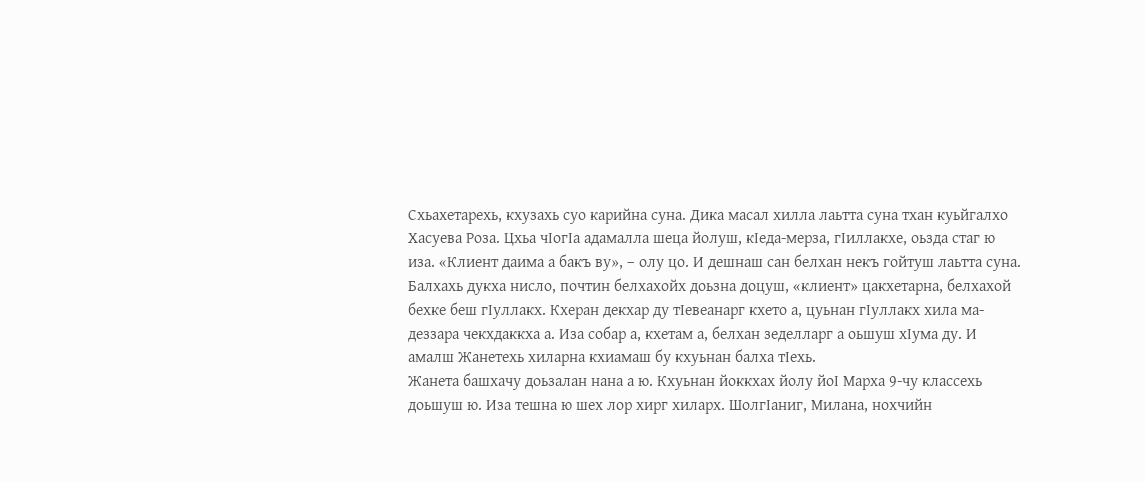Схьахетарехь, кхузахь суо карийна суна. Дика масал хилла лаьтта суна тхан куьйгалхо Хасуева Роза. Цхьа чIогIа адамалла шеца йолуш, кIеда-мерза, гIиллакхе, оьзда стаг ю иза. «Клиент даима а бакъ ву», – олу цо. И дешнаш сан белхан некъ гойтуш лаьтта суна.
Балхахь дукха нисло, почтин белхахойх доьзна доцуш, «клиент» цакхетарна, белхахой бехке беш гIуллакх. Кхеран декхар ду тIевеанарг кхето а, цуьнан гIуллакх хила ма-деззара чекхдаккха а. Иза собар а, кхетам а, белхан зеделларг а оьшуш хIума ду. И амалш Жанетехь хиларна кхиамаш бу кхуьнан балха тIехь.
Жанета башхачу доьзалан нана а ю. Кхуьнан йоккхах йолу йоI Марха 9-чу классехь доьшуш ю. Иза тешна ю шех лор хирг хиларх. ШолгIаниг, Милана, нохчийн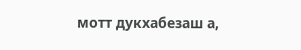мотт дукхабезаш а,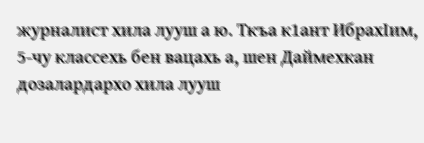журналист хила лууш а ю. Ткъа к1ант ИбрахIим, 5-чу классехь бен вацахь а, шен Даймехкан дозалардархо хила лууш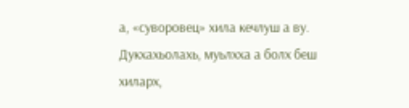а, «суворовец» хила кечлуш а ву.
Дукхахьолахь, муьлхха а болх беш хиларх,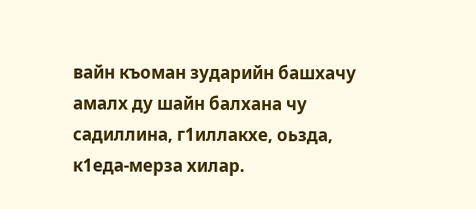вайн къоман зударийн башхачу амалх ду шайн балхана чу садиллина, г1иллакхе, оьзда, к1еда-мерза хилар.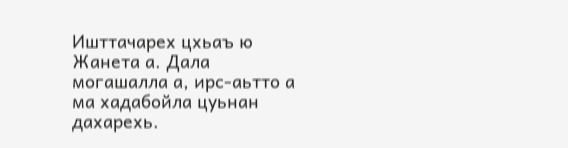Ишттачарех цхьаъ ю Жанета а. Дала могашалла а, ирс-аьтто а ма хадабойла цуьнан дахарехь.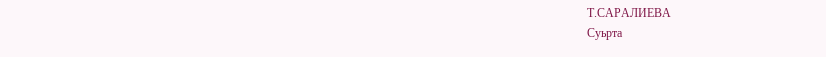Т.САРАЛИЕВА
Cуьрта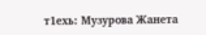т1ехь: Музурова Жанета